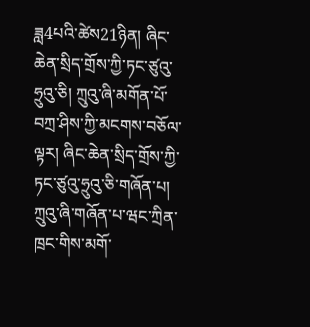ཟླ4པའི་ཚེས21ཉིན། ཞིང་ཆེན་སྲིད་གྲོས་ཀྱི་ཏང་ཙུའུ་ཧྲུའུ་ཅི། ཀྲུའུ་ཞི་མགོན་པོ་བཀྲ་ཤིས་ཀྱི་མངགས་བཅོལ་ལྟར། ཞིང་ཆེན་སྲིད་གྲོས་ཀྱི་ཏང་ཙུའུ་ཧྲུའུ་ཅི་གཞོན་པ། ཀྲུའུ་ཞི་གཞོན་པ་ཝང་ཀྲིན་ཁྲང་གིས་མགོ་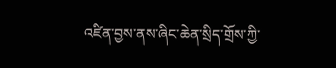འཛིན་བྱས་ནས་ཞིང་ཆེན་སྲིད་གྲོས་ཀྱི་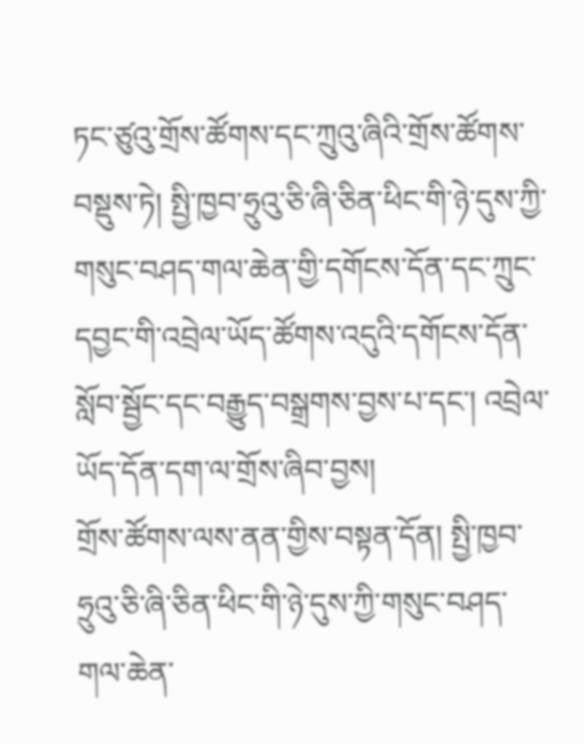ཏང་ཙུའུ་གྲོས་ཚོགས་དང་ཀྲུའུ་ཞིའི་གྲོས་ཚོགས་བསྡུས་ཏེ། སྤྱི་ཁྱབ་ཧྲུའུ་ཅི་ཞི་ཅིན་ཕིང་གི་ཉེ་དུས་ཀྱི་གསུང་བཤད་གལ་ཆེན་གྱི་དགོངས་དོན་དང་ཀྲུང་དབྱང་གི་འབྲེལ་ཡོད་ཚོགས་འདུའི་དགོངས་དོན་སློབ་སྦྱོང་དང་བརྒྱུད་བསྒྲགས་བྱས་པ་དང་། འབྲེལ་ཡོད་དོན་དག་ལ་གྲོས་ཞིབ་བྱས།
གྲོས་ཚོགས་ལས་ནན་གྱིས་བསྟན་དོན། སྤྱི་ཁྱབ་ཧྲུའུ་ཅི་ཞི་ཅིན་ཕིང་གི་ཉེ་དུས་ཀྱི་གསུང་བཤད་གལ་ཆེན་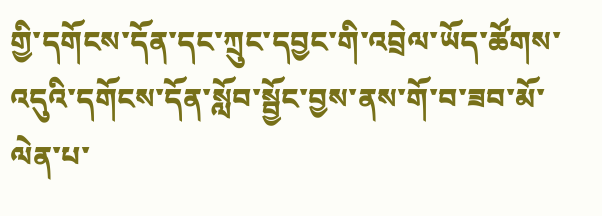གྱི་དགོངས་དོན་དང་ཀྲུང་དབྱང་གི་འབྲེལ་ཡོད་ཚོགས་འདུའི་དགོངས་དོན་སློབ་སྦྱོང་བྱས་ནས་གོ་བ་ཟབ་མོ་ལེན་པ་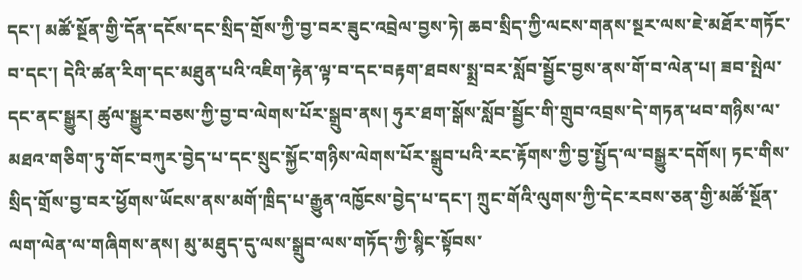དང་། མཚོ་སྔོན་གྱི་དོན་དངོས་དང་སྲིད་གྲོས་ཀྱི་བྱ་བར་ཟུང་འབྲེལ་བྱས་ཏེ། ཆབ་སྲིད་ཀྱི་ལངས་གནས་སྔར་ལས་ཇེ་མཐོར་གཏོང་བ་དང་། དེའི་ཚན་རིག་དང་མཐུན་པའི་འཇིག་རྟེན་ལྟ་བ་དང་བརྟག་ཐབས་སྨྲ་བར་སློབ་སྦྱོང་བྱས་ནས་གོ་བ་ལེན་པ། ཟབ་སྤེལ་དང་ནང་སྒྱུར། ཚུལ་སྒྱུར་བཅས་ཀྱི་བྱ་བ་ལེགས་པོར་སྒྲུབ་ནས། ཧུར་ཐག་སྒོས་སློབ་སྦྱོང་གི་གྲུབ་འབྲས་དེ་གཏན་ཕབ་གཉིས་ལ་མཐའ་གཅིག་ཏུ་གོང་བཀུར་བྱེད་པ་དང་སྲུང་སྐྱོང་གཉིས་ལེགས་པོར་སྒྲུབ་པའི་རང་རྟོགས་ཀྱི་བྱ་སྤྱོད་ལ་བསྒྱུར་དགོས། ཏང་གིས་སྲིད་གྲོས་བྱ་བར་ཕྱོགས་ཡོངས་ནས་མགོ་ཁྲིད་པ་རྒྱུན་འཁྱོངས་བྱེད་པ་དང་། ཀྲུང་གོའི་ལུགས་ཀྱི་དེང་རབས་ཅན་གྱི་མཚོ་སྔོན་ལག་ལེན་ལ་གཞིགས་ནས། མུ་མཐུད་དུ་ལས་སྒྲུབ་ལས་གཏོད་ཀྱི་སྙིང་སྟོབས་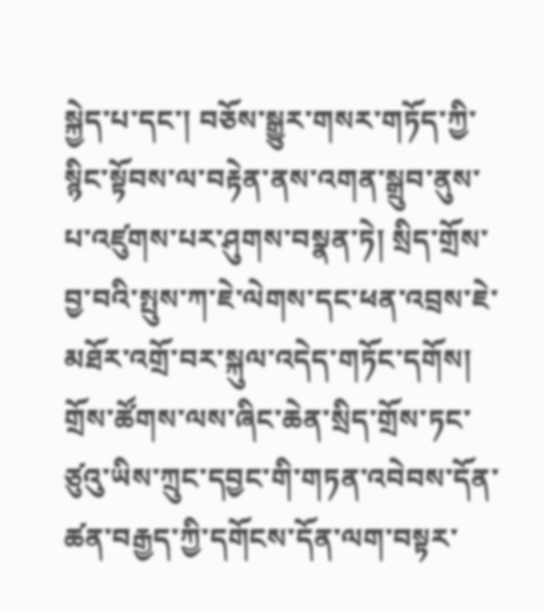སྐྱེད་པ་དང་། བཅོས་སྒྱུར་གསར་གཏོད་ཀྱི་སྙིང་སྟོབས་ལ་བརྟེན་ནས་འགན་སྒྲུབ་ནུས་པ་འཛུགས་པར་ཤུགས་བསྣན་ཏེ། སྲིད་གྲོས་བྱ་བའི་སྤུས་ཀ་ཇེ་ལེགས་དང་ཕན་འབྲས་ཇེ་མཐོར་འགྲོ་བར་སྐུལ་འདེད་གཏོང་དགོས།
གྲོས་ཚོགས་ལས་ཞིང་ཆེན་སྲིད་གྲོས་ཏང་ཙུའུ་ཡིས་ཀྲུང་དབྱང་གི་གཏན་འབེབས་དོན་ཚན་བརྒྱད་ཀྱི་དགོངས་དོན་ལག་བསྟར་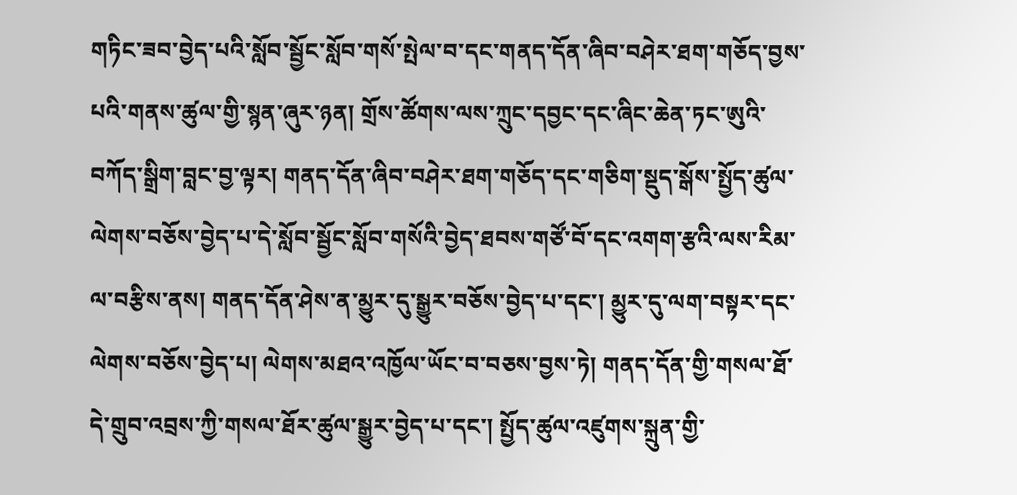གཏིང་ཟབ་བྱེད་པའི་སློབ་སྦྱོང་སློབ་གསོ་སྤེལ་བ་དང་གནད་དོན་ཞིབ་བཤེར་ཐག་གཅོད་བྱས་པའི་གནས་ཚུལ་གྱི་སྙན་ཞུར་ཉན། གྲོས་ཚོགས་ལས་ཀྲུང་དབྱང་དང་ཞིང་ཆེན་ཏང་ཨུའི་བཀོད་སྒྲིག་བླང་བྱ་ལྟར། གནད་དོན་ཞིབ་བཤེར་ཐག་གཅོད་དང་གཅིག་སྡུད་སྒོས་སྤྱོད་ཚུལ་ལེགས་བཅོས་བྱེད་པ་དེ་སློབ་སྦྱོང་སློབ་གསོའི་བྱེད་ཐབས་གཙོ་བོ་དང་འགག་རྩའི་ལས་རིམ་ལ་བརྩིས་ནས། གནད་དོན་ཤེས་ན་མྱུར་དུ་སྒྱུར་བཅོས་བྱེད་པ་དང་། མྱུར་དུ་ལག་བསྟར་དང་ལེགས་བཅོས་བྱེད་པ། ལེགས་མཐའ་འཁྱོལ་ཡོང་བ་བཅས་བྱས་ཏེ། གནད་དོན་གྱི་གསལ་ཐོ་དེ་གྲུབ་འབྲས་ཀྱི་གསལ་ཐོར་ཚུལ་སྒྱུར་བྱེད་པ་དང་། སྤྱོད་ཚུལ་འཛུགས་སྐྲུན་གྱི་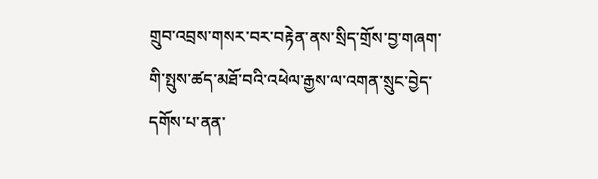གྲུབ་འབྲས་གསར་བར་བརྟེན་ནས་སྲིད་གྲོས་བྱ་གཞག་གི་སྤུས་ཚད་མཐོ་བའི་འཕེལ་རྒྱས་ལ་འགན་སྲུང་བྱེད་དགོས་པ་ནན་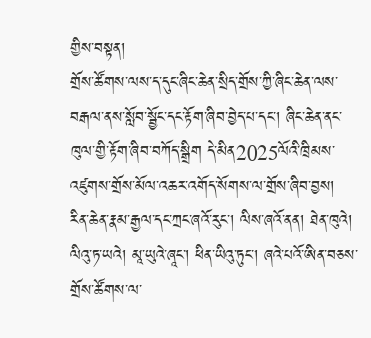གྱིས་བསྟན།
གྲོས་ཚོགས་ལས་ད་དུང་ཞིང་ཆེན་སྲིད་གྲོས་ཀྱི་ཞིང་ཆེན་ལས་བརྒལ་ནས་སློབ་སྦྱོང་དང་རྟོག་ཞིབ་བྱེད་པ་དང་། ཞིང་ཆེན་ནང་ཁུལ་གྱི་རྟོག་ཞིབ་བཀོད་སྒྲིག དེ་མིན2025ལོའི་ཁྲིམས་འཛུགས་གྲོས་མོལ་འཆར་འགོད་སོགས་ལ་གྲོས་ཞིབ་བྱས།
རིན་ཆེན་རྣམ་རྒྱལ་དང་ཀྲང་ཞའོ་རུང་། ལིས་ཞའོ་ནན། ཐེན་ཁུའེ། ལིའུ་ཏ་ཡའེ། མཱ་ཡུའེ་ཞཱང་། ཕིན་ཡིའུ་ཏུང་། ཞའེ་པའོ་ཨིན་བཅས་གྲོས་ཚོགས་ལ་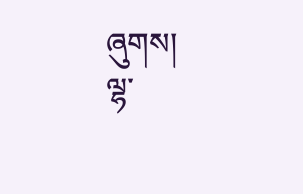ཞུགས།
ལྷ་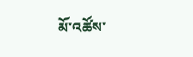མོ་འཚོས་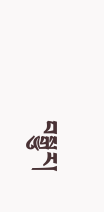བསྒྱུར།